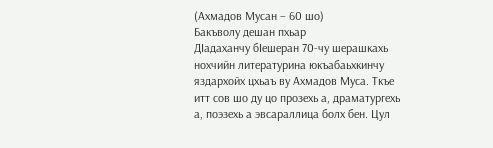(Ахмадов Мусан – 60 шо)
Бакъволу дешан пхьар
ДIадаханчу бIешеран 70-чу шерашкахь нохчийн литературина юкъабаьхкинчу яздархойх цхьаъ ву Ахмадов Муса. Ткъе итт сов шо ду цо прозехь а, драматургехь а, поэзехь а эвсараллица болх бен. Цул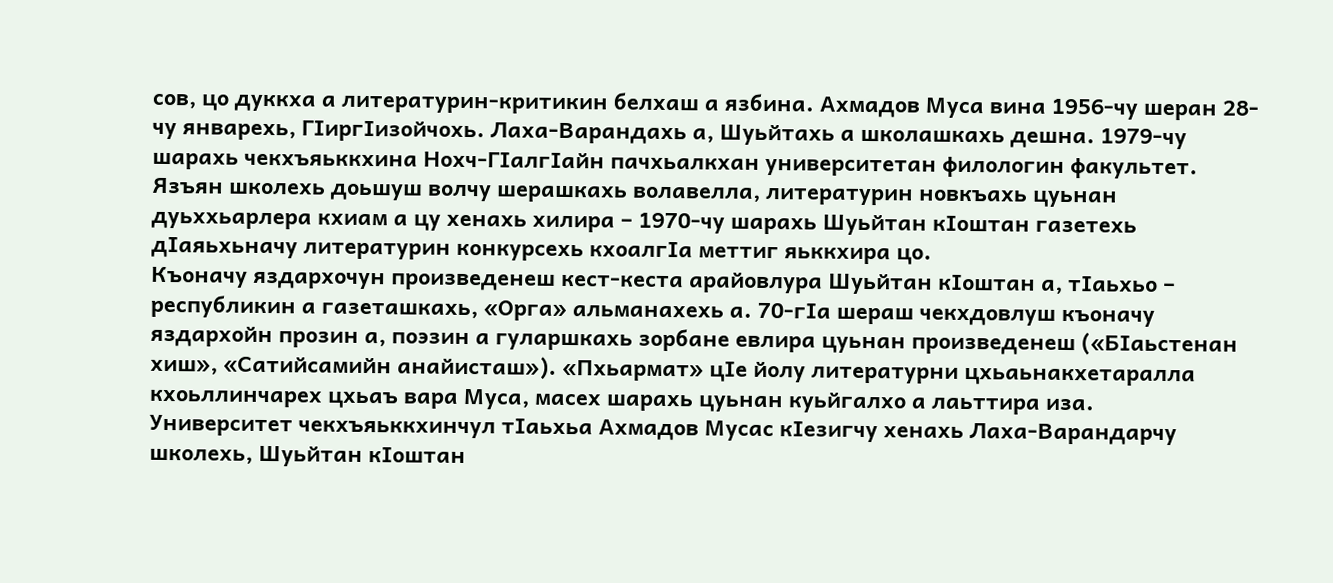сов, цо дуккха а литературин-критикин белхаш а язбина. Ахмадов Муса вина 1956-чу шеран 28-чу январехь, ГIиргIизойчохь. Лаха-Варандахь а, Шуьйтахь а школашкахь дешна. 1979-чу шарахь чекхъяьккхина Нохч-ГIалгIайн пачхьалкхан университетан филологин факультет. Язъян школехь доьшуш волчу шерашкахь волавелла, литературин новкъахь цуьнан дуьххьарлера кхиам а цу хенахь хилира – 1970-чу шарахь Шуьйтан кIоштан газетехь дIаяьхьначу литературин конкурсехь кхоалгIа меттиг яьккхира цо.
Къоначу яздархочун произведенеш кест-кеста арайовлура Шуьйтан кIоштан а, тIаьхьо – республикин а газеташкахь, «Орга» альманахехь а. 70-гIа шераш чекхдовлуш къоначу яздархойн прозин а, поэзин а гуларшкахь зорбане евлира цуьнан произведенеш («БIаьстенан хиш», «Сатийсамийн анайисташ»). «Пхьармат» цIе йолу литературни цхьаьнакхетаралла кхоьллинчарех цхьаъ вара Муса, масех шарахь цуьнан куьйгалхо а лаьттира иза.
Университет чекхъяьккхинчул тIаьхьа Ахмадов Мусас кIезигчу хенахь Лаха-Варандарчу школехь, Шуьйтан кIоштан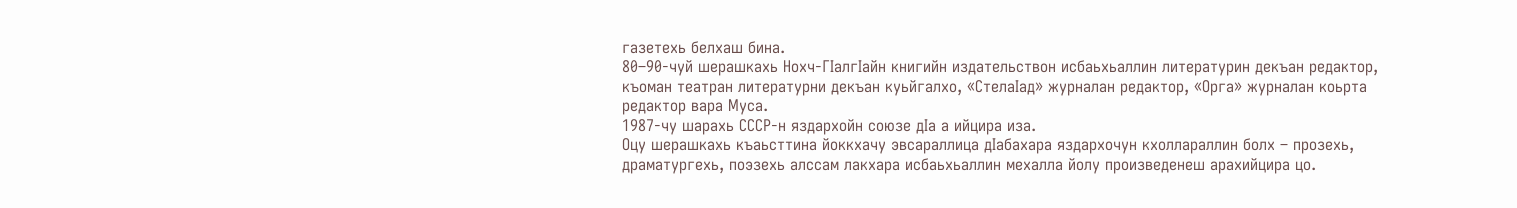газетехь белхаш бина.
80–90-чуй шерашкахь Нохч-ГIалгIайн книгийн издательствон исбаьхьаллин литературин декъан редактор, къоман театран литературни декъан куьйгалхо, «СтелаIад» журналан редактор, «Орга» журналан коьрта редактор вара Муса.
1987-чу шарахь СССР-н яздархойн союзе дIа а ийцира иза.
Оцу шерашкахь къаьсттина йоккхачу эвсараллица дIабахара яздархочун кхоллараллин болх – прозехь, драматургехь, поэзехь алссам лакхара исбаьхьаллин мехалла йолу произведенеш арахийцира цо.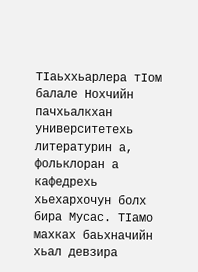ТIаьххьарлера тIом балале Нохчийн пачхьалкхан университетехь литературин а, фольклоран а кафедрехь хьехархочун болх бира Мусас. ТIамо махках баьхначийн хьал девзира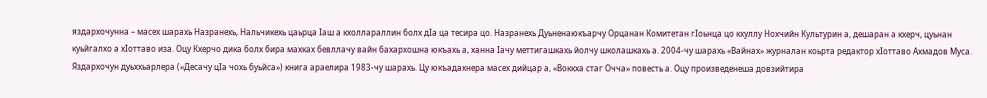яздархочунна – масех шарахь Назранехь, Нальчикехь цаьрца Iаш а кхоллараллин болх дIа ца тесира цо. Назранехь Дуьненаюкъарчу Орцанан Комитетан гIоьнца цо кхуллу Нохчийн Культурин а, дешаран а кхерч, цуьнан куьйгалхо а хIоттаво иза. Оцу Кхерчо дика болх бира махках бевллачу вайн бахархошна юкъахь а, ханна Iачу меттигашкахь йолчу школашкахь а. 2004-чу шарахь «Вайнах» журналан коьрта редактор хIоттаво Ахмадов Муса.
Яздархочун дуьххьарлера («Десачу цIа чохь буьйса») книга араелира 1983-чу шарахь. Цу юкъадахнера масех дийцар а, «Воккха стаг Очча» повесть а. Оцу произведенеша довзийтира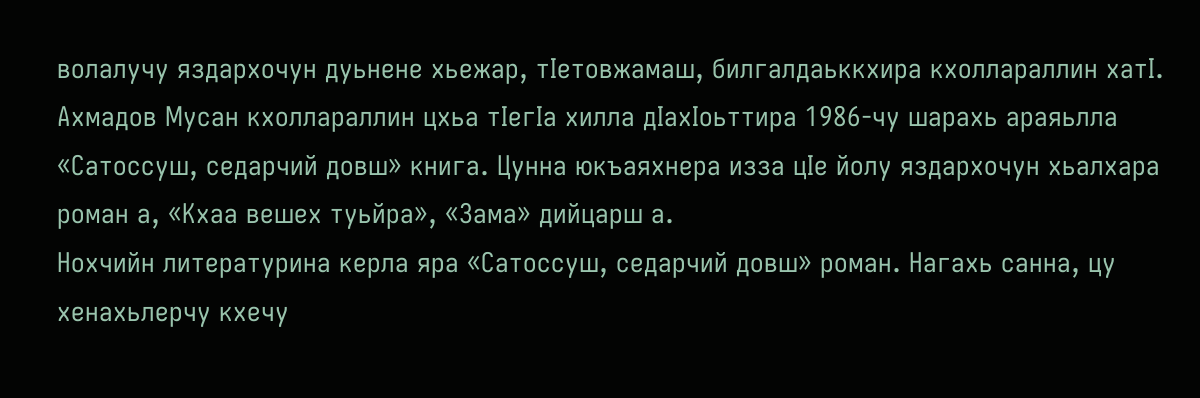волалучу яздархочун дуьнене хьежар, тIетовжамаш, билгалдаьккхира кхоллараллин хатI.
Ахмадов Мусан кхоллараллин цхьа тIегIа хилла дIахIоьттира 1986-чу шарахь араяьлла «Сатоссуш, седарчий довш» книга. Цунна юкъаяхнера изза цIе йолу яздархочун хьалхара роман а, «Кхаа вешех туьйра», «Зама» дийцарш а.
Нохчийн литературина керла яра «Сатоссуш, седарчий довш» роман. Нагахь санна, цу хенахьлерчу кхечу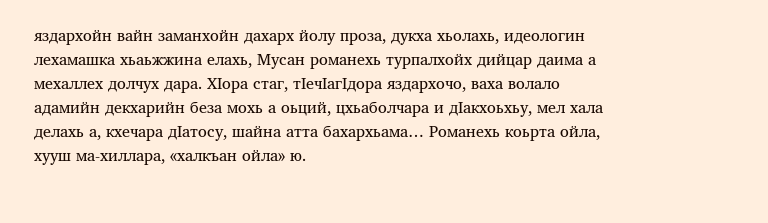яздархойн вайн заманхойн дахарх йолу проза, дукха хьолахь, идеологин лехамашка хьаьжжина елахь, Мусан романехь турпалхойх дийцар даима а мехаллех долчух дара. ХIора стаг, тIечIагIдора яздархочо, ваха волало адамийн декхарийн беза мохь а оьций, цхьаболчара и дIакхоьхьу, мел хала делахь а, кхечара дIатосу, шайна атта бахархьама… Романехь коьрта ойла, хууш ма-хиллара, «халкъан ойла» ю.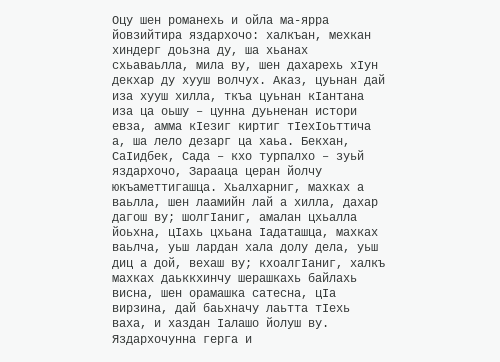Оцу шен романехь и ойла ма-ярра йовзийтира яздархочо: халкъан, мехкан хиндерг доьзна ду, ша хьанах схьаваьлла, мила ву, шен дахарехь хIун декхар ду хууш волчух. Аказ, цуьнан дай иза хууш хилла, ткъа цуьнан кIантана иза ца оьшу – цунна дуьненан истори евза, амма кIезиг киртиг тIехIоьттича а, ша лело дезарг ца хаьа. Бекхан, СаIидбек, Сада – кхо турпалхо – зуьй яздархочо, Зарааца церан йолчу юкъаметтигашца. Хьалхарниг, махках а ваьлла, шен лаамийн лай а хилла, дахар дагош ву; шолгIаниг, амалан цхьалла йоьхна, цIахь цхьана Iадаташца, махках ваьлча, уьш лардан хала долу дела, уьш диц а дой, вехаш ву; кхоалгIаниг, халкъ махках даьккхинчу шерашкахь байлахь висна, шен орамашка сатесна, цIа вирзина, дай баьхначу лаьтта тIехь ваха, и хаздан Iалашо йолуш ву. Яздархочунна герга и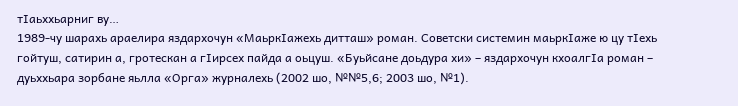тIаьххьарниг ву…
1989-чу шарахь араелира яздархочун «МаьркIажехь дитташ» роман. Советски системин маьркIаже ю цу тIехь гойтуш, сатирин а, гротескан а гIирсех пайда а оьцуш. «Буьйсане доьдура хи» – яздархочун кхоалгIа роман – дуьххьара зорбане яьлла «Орга» журналехь (2002 шо, №№5,6; 2003 шо, №1).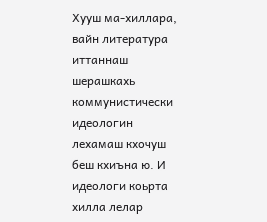Хууш ма-хиллара, вайн литература иттаннаш шерашкахь коммунистически идеологин лехамаш кхочуш беш кхиъна ю. И идеологи коьрта хилла лелар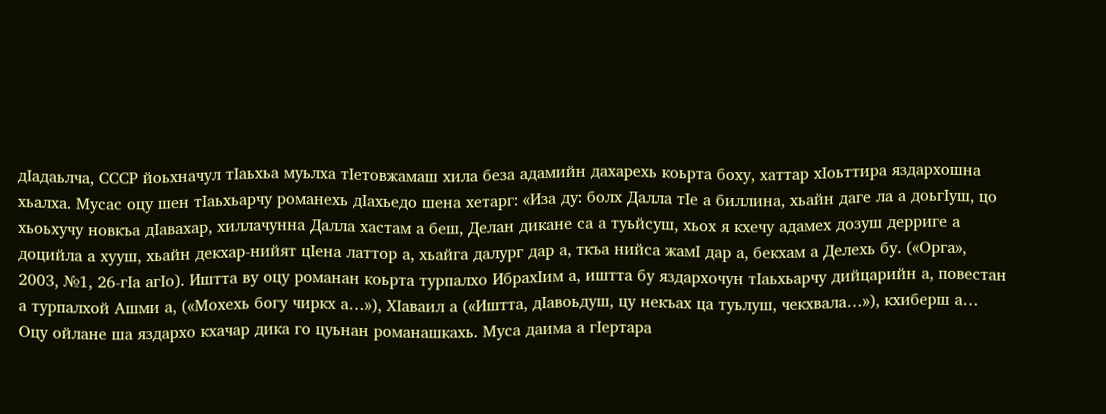дIадаьлча, СССР йоьхначул тIаьхьа муьлха тIетовжамаш хила беза адамийн дахарехь коьрта боху, хаттар хIоьттира яздархошна хьалха. Мусас оцу шен тIаьхьарчу романехь дIахьедо шена хетарг: «Иза ду: болх Далла тIе а биллина, хьайн даге ла а доьгIуш, цо хьоьхучу новкъа дIавахар, хиллачунна Далла хастам а беш, Делан дикане са а туьйсуш, хьох я кхечу адамех дозуш дерриге а доцийла а хууш, хьайн декхар-нийят цIена латтор а, хьайга далург дар а, ткъа нийса жамI дар а, бекхам а Делехь бу. («Орга», 2003, №1, 26-гIа агIо). Иштта ву оцу романан коьрта турпалхо ИбрахIим а, иштта бу яздархочун тIаьхьарчу дийцарийн а, повестан а турпалхой Ашми а, («Мохехь богу чиркх а…»), ХIаваил а («Иштта, дIавоьдуш, цу некъах ца туьлуш, чекхвала…»), кхиберш а…
Оцу ойлане ша яздархо кхачар дика го цуьнан романашкахь. Муса даима а гIертара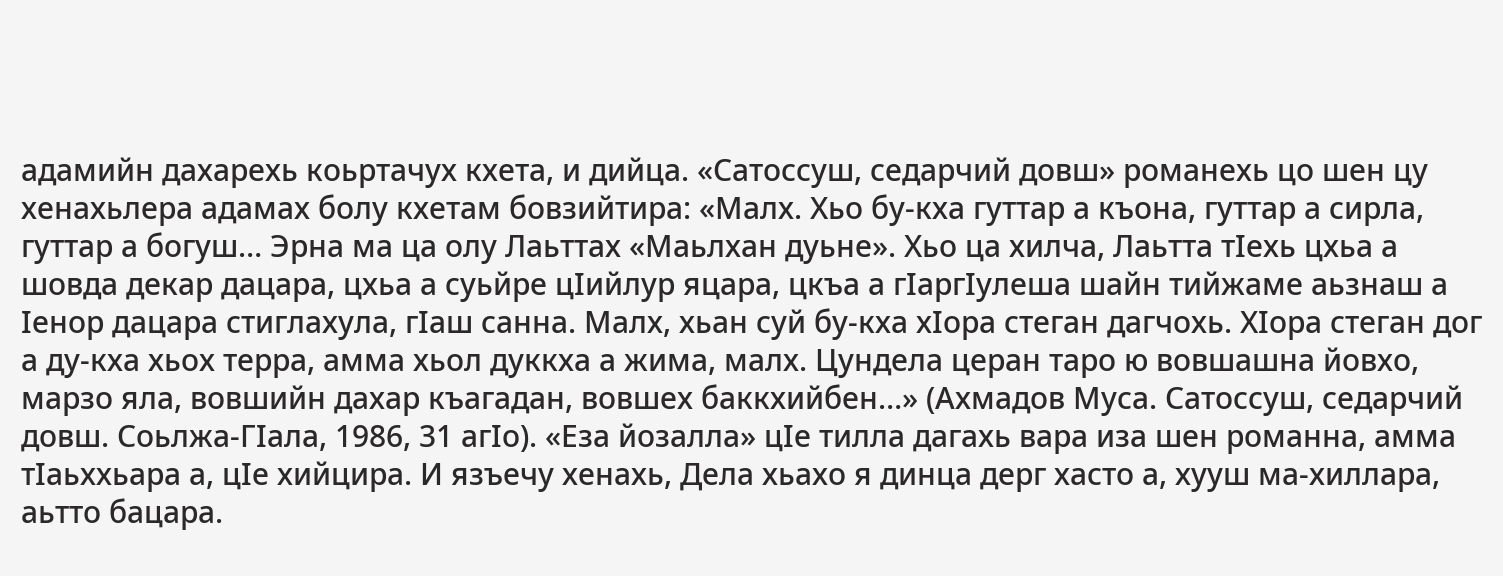адамийн дахарехь коьртачух кхета, и дийца. «Сатоссуш, седарчий довш» романехь цо шен цу хенахьлера адамах болу кхетам бовзийтира: «Малх. Хьо бу-кха гуттар а къона, гуттар а сирла, гуттар а богуш… Эрна ма ца олу Лаьттах «Маьлхан дуьне». Хьо ца хилча, Лаьтта тIехь цхьа а шовда декар дацара, цхьа а суьйре цIийлур яцара, цкъа а гIаргIулеша шайн тийжаме аьзнаш а Iенор дацара стиглахула, гIаш санна. Малх, хьан суй бу-кха хIора стеган дагчохь. ХIора стеган дог а ду-кха хьох терра, амма хьол дуккха а жима, малх. Цундела церан таро ю вовшашна йовхо, марзо яла, вовшийн дахар къагадан, вовшех баккхийбен…» (Ахмадов Муса. Сатоссуш, седарчий довш. Соьлжа-ГIала, 1986, 31 агIо). «Еза йозалла» цIе тилла дагахь вара иза шен романна, амма тIаьххьара а, цIе хийцира. И язъечу хенахь, Дела хьахо я динца дерг хасто а, хууш ма-хиллара, аьтто бацара.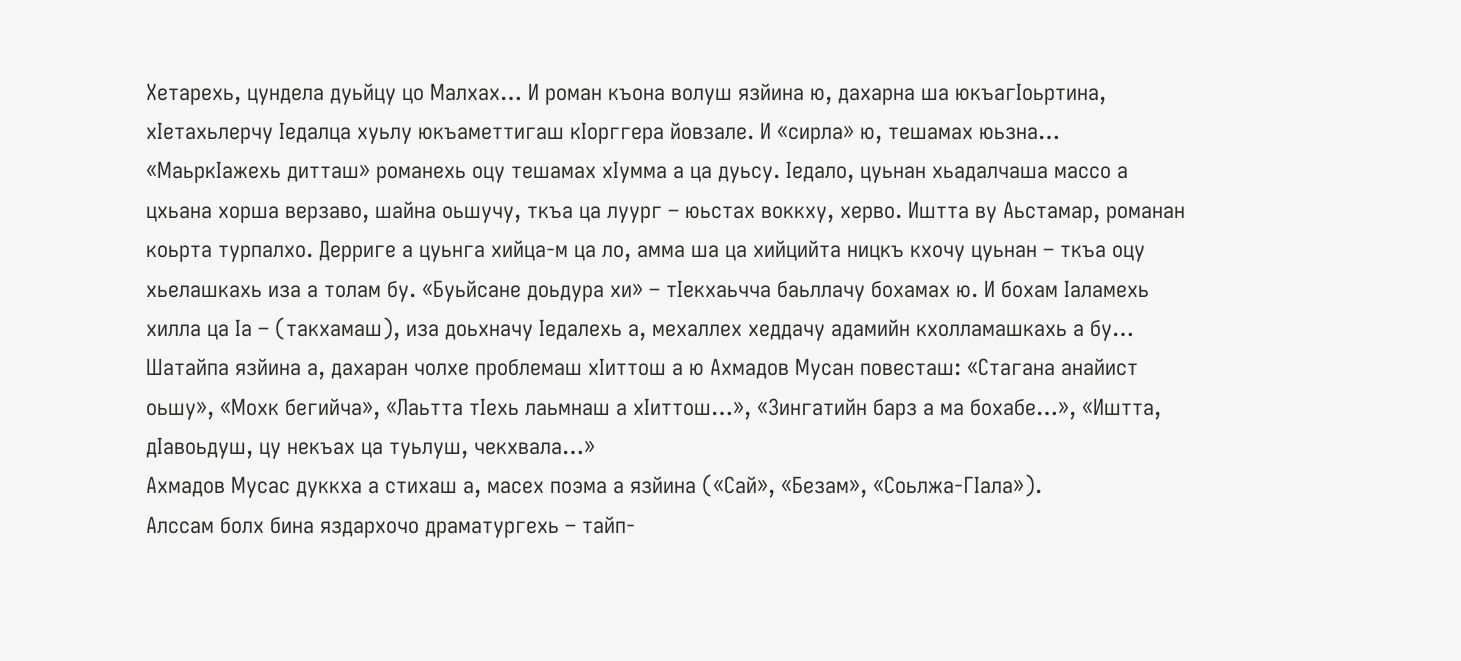Хетарехь, цундела дуьйцу цо Малхах… И роман къона волуш язйина ю, дахарна ша юкъагIоьртина, хIетахьлерчу Iедалца хуьлу юкъаметтигаш кIорггера йовзале. И «сирла» ю, тешамах юьзна…
«МаьркIажехь дитташ» романехь оцу тешамах хIумма а ца дуьсу. Iедало, цуьнан хьадалчаша массо а цхьана хорша верзаво, шайна оьшучу, ткъа ца луург – юьстах воккху, херво. Иштта ву Аьстамар, романан коьрта турпалхо. Дерриге а цуьнга хийца-м ца ло, амма ша ца хийцийта ницкъ кхочу цуьнан – ткъа оцу хьелашкахь иза а толам бу. «Буьйсане доьдура хи» – тIекхаьчча баьллачу бохамах ю. И бохам Iаламехь хилла ца Iа – (такхамаш), иза доьхначу Iедалехь а, мехаллех хеддачу адамийн кхолламашкахь а бу… Шатайпа язйина а, дахаран чолхе проблемаш хIиттош а ю Ахмадов Мусан повесташ: «Стагана анайист оьшу», «Мохк бегийча», «Лаьтта тIехь лаьмнаш а хIиттош…», «Зингатийн барз а ма бохабе…», «Иштта, дIавоьдуш, цу некъах ца туьлуш, чекхвала…»
Ахмадов Мусас дуккха а стихаш а, масех поэма а язйина («Сай», «Безам», «Соьлжа-ГIала»).
Алссам болх бина яздархочо драматургехь – тайп-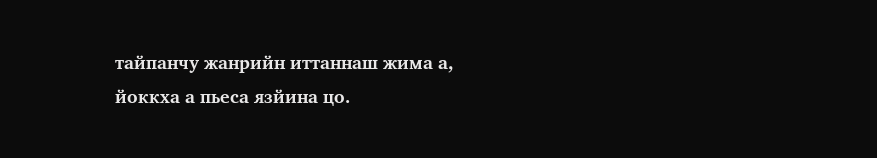тайпанчу жанрийн иттаннаш жима а, йоккха а пьеса язйина цо.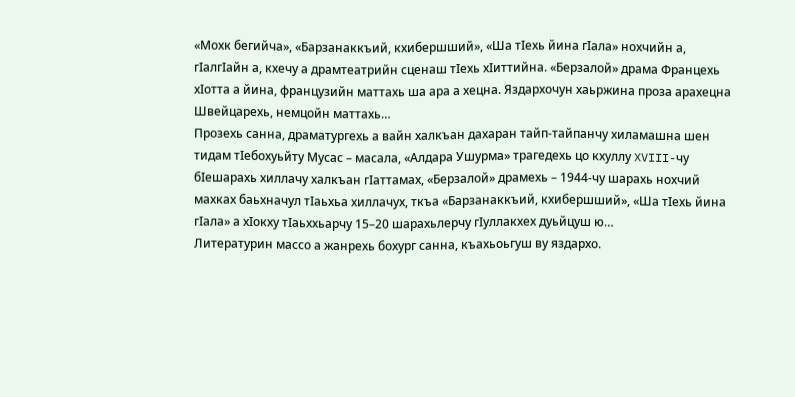«Мохк бегийча», «Барзанаккъий, кхибершший», «Ша тIехь йина гIала» нохчийн а, гIалгIайн а, кхечу а драмтеатрийн сценаш тIехь хIиттийна. «Берзалой» драма Францехь хIотта а йина, французийн маттахь ша ара а хецна. Яздархочун хаьржина проза арахецна Швейцарехь, немцойн маттахь…
Прозехь санна, драматургехь а вайн халкъан дахаран тайп-тайпанчу хиламашна шен тидам тIебохуьйту Мусас – масала, «Алдара Ушурма» трагедехь цо кхуллу XVIII-чу бIешарахь хиллачу халкъан гIаттамах, «Берзалой» драмехь – 1944-чу шарахь нохчий махках баьхначул тIаьхьа хиллачух, ткъа «Барзанаккъий, кхибершший», «Ша тIехь йина гIала» а хIокху тIаьххьарчу 15–20 шарахьлерчу гIуллакхех дуьйцуш ю…
Литературин массо а жанрехь бохург санна, къахьоьгуш ву яздархо.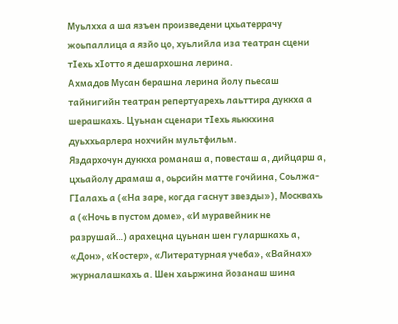Муьлхха а ша язъен произведени цхьатеррачу жоьпаллица а язйо цо, хуьлийла иза театран сцени тIехь хIотто я дешархошна лерина.
Ахмадов Мусан берашна лерина йолу пьесаш тайнигийн театран репертуарехь лаьттира дуккха а шерашкахь. Цуьнан сценари тIехь яьккхина дуьххьарлера нохчийн мультфильм.
Яздархочун дуккха романаш а, повесташ а, дийцарш а, цхьайолу драмаш а, оьрсийн матте гочйина, Соьлжа-ГIалахь а («На заре, когда гаснут звезды»), Москвахь а («Ночь в пустом доме», «И муравейник не разрушай…) арахецна цуьнан шен гуларшкахь а, «Дон», «Костер», «Литературная учеба», «Вайнах» журналашкахь а. Шен хаьржина йозанаш шина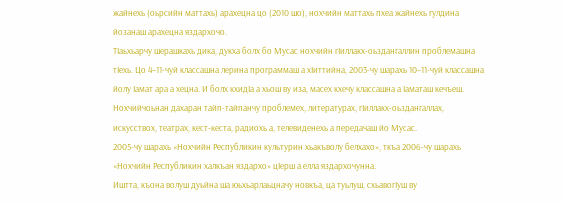жайнехь (оьрсийн маттахь) арахецна цо (2010 шо), нохчийн маттахь пхеа жайнехь гулдина йозанаш арахецна яздархочо.
ТIаьхьарчу шерашкахь дика, дукха болх бо Мусас нохчийн гIиллакх-оьздангаллин проблемашна тIехь. Цо 4–11-чуй классашна лерина программаш а хIиттийна, 2003-чу шарахь 10–11-чуй классашна йолу Iамат ара а хецна. И болх кхидIа а хьош ву иза, масех кхечу классашна а Iаматаш кечъеш.
Нохчийчоьнан дахаран тайп-тайпанчу проблемех, литературах, гIиллакх-оьздангаллах, искусствох, театрах, кест-кеста, радиохь а, телевиденехь а передачаш йо Мусас.
2005-чу шарахь «Нохчийн Республикин культурин хьакъволу белхахо», ткъа 2006-чу шарахь «Нохчийн Республикин халкъан яздархо» цIерш а елла яздархочунна.
Иштта, къона волуш дуьйна ша юьхьарлаьцначу новкъа, ца туьлуш, схьавогIуш ву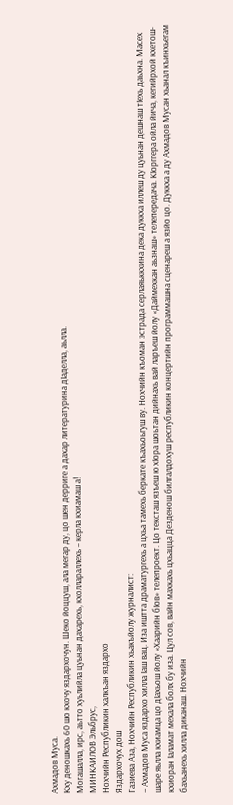Ахмадов Муса.
Кху деношкахь 60 шо кхочу яздархочун. Шеко йоццуш, ала мегар ду, цо шен дерриге а дахар литературина дIаделла, аьлла.
Могашалла, ирс, аьтто хуьлийла цуьнан дахарехь, кхоллараллехь – керла кхиамаш а!
МИНКАИЛОВ Эльбрус,
Нохчийн Республикин халкъан яздархо
Яздархочух дош
Газиева Аза, Нохчийн Республикин хьакъйолу журналист:
– Ахмадов Муса яздархо хилла Iаш вац. Иза иштта драматургехь а цхьа тамехь беркате къахьоьгуш ву. Нохчийн къоман эстрада серлаяьккхина дека дуккха иллеш ду цуьнан дешнаш тIехь даьхна. Масех шаре яьлла кхиамца цо дIахьош йолу «Хаарийн бIов» телепроект. Цо тексташ язъеш ю хIора шоьтан дийнахь вай ларъеш йолу «Даймехкан аьзнаш» телепередача. КIорггера ойла йича, кегийрхой кхетош-кхиоран Iаламат мехала болх бу иза. Цул сов, вайн махкахь цхьацца Дезденош билгалдохуш республикин концертийн программашна сценареш а язйо цо. Дуккха а ду Ахмадов Мусан хьанал къинхьегам бахьанехь хилла диканаш. Нохчийн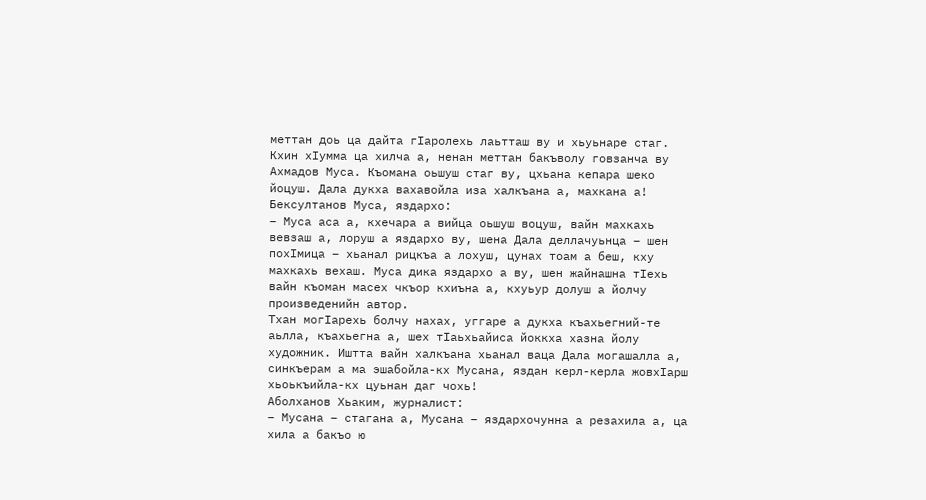меттан доь ца дайта гIаролехь лаьтташ ву и хьуьнаре стаг. Кхин хIумма ца хилча а, ненан меттан бакъволу говзанча ву Ахмадов Муса. Къомана оьшуш стаг ву, цхьана кепара шеко йоцуш. Дала дукха вахавойла иза халкъана а, махкана а!
Бексултанов Муса, яздархо:
– Муса аса а, кхечара а вийца оьшуш воцуш, вайн махкахь вевзаш а, лоруш а яздархо ву, шена Дала деллачуьнца – шен похIмица – хьанал рицкъа а лохуш, цунах тоам а беш, кху махкахь вехаш. Муса дика яздархо а ву, шен жайнашна тIехь вайн къоман масех чкъор кхиъна а, кхуьур долуш а йолчу произведенийн автор.
Тхан могIарехь болчу нахах, уггаре а дукха къахьегний-те аьлла, къахьегна а, шех тIаьхьайиса йоккха хазна йолу художник. Иштта вайн халкъана хьанал ваца Дала могашалла а, синкъерам а ма эшабойла-кх Мусана, яздан керл-керла жовхIарш хьоькъийла-кх цуьнан даг чохь!
Аболханов Хьаким, журналист:
– Мусана – стагана а, Мусана – яздархочунна а резахила а, ца хила а бакъо ю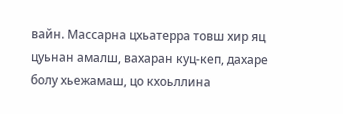вайн. Массарна цхьатерра товш хир яц цуьнан амалш, вахаран куц-кеп, дахаре болу хьежамаш, цо кхоьллина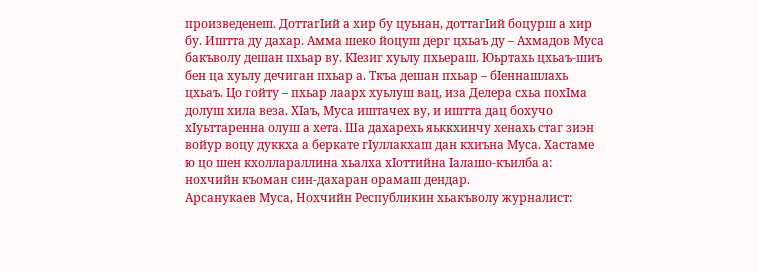произведенеш. ДоттагIий а хир бу цуьнан, доттагIий боцурш а хир бу. Иштта ду дахар. Амма шеко йоцуш дерг цхьаъ ду – Ахмадов Муса бакъволу дешан пхьар ву. КIезиг хуьлу пхьераш. Юьртахь цхьаъ-шиъ бен ца хуьлу дечиган пхьар а. Ткъа дешан пхьар – бIеннашлахь цхьаъ. Цо гойту – пхьар лаарх хуьлуш вац, иза Делера схьа похIма долуш хила веза. ХIаъ, Муса иштачех ву, и иштта дац бохучо хIуьттаренна олуш а хета. Ша дахарехь яьккхинчу хенахь стаг зиэн войур воцу дуккха а беркате гIуллакхаш дан кхиъна Муса. Хастаме ю цо шен кхоллараллина хьалха хIоттийна Iалашо-къилба а: нохчийн къоман син-дахаран орамаш дендар.
Арсанукаев Муса, Нохчийн Республикин хьакъволу журналист: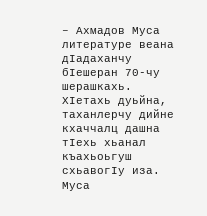– Ахмадов Муса литературе веана дIадаханчу бIешеран 70-чу шерашкахь. ХIетахь дуьйна, таханлерчу дийне кхаччалц дашна тIехь хьанал къахьоьгуш схьавогIу иза. Муса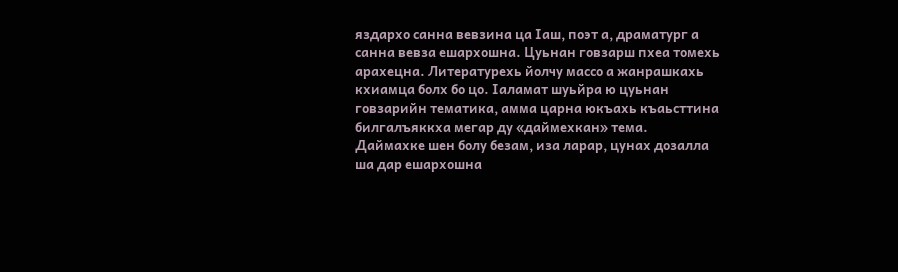яздархо санна вевзина ца Iаш, поэт а, драматург а санна вевза ешархошна. Цуьнан говзарш пхеа томехь арахецна. Литературехь йолчу массо а жанрашкахь кхиамца болх бо цо. Iаламат шуьйра ю цуьнан говзарийн тематика, амма царна юкъахь къаьсттина билгалъяккха мегар ду «даймехкан» тема. Даймахке шен болу безам, иза ларар, цунах дозалла ша дар ешархошна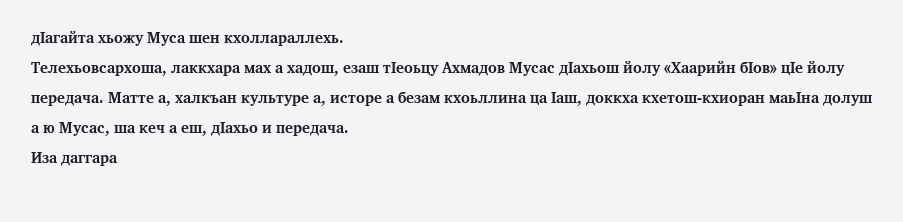дIагайта хьожу Муса шен кхоллараллехь.
Телехьовсархоша, лаккхара мах а хадош, езаш тIеоьцу Ахмадов Мусас дIахьош йолу «Хаарийн бIов» цIе йолу передача. Матте а, халкъан культуре а, исторе а безам кхоьллина ца Iаш, доккха кхетош-кхиоран маьIна долуш а ю Мусас, ша кеч а еш, дIахьо и передача.
Иза даггара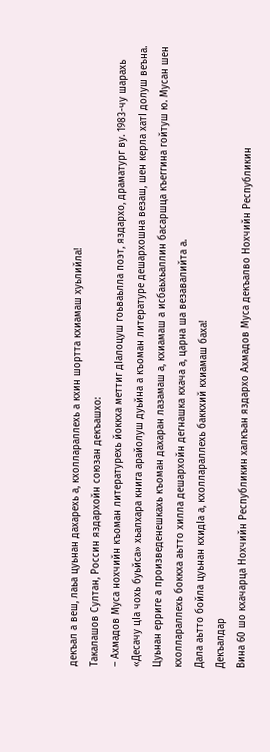декъал а веш, лаьа цуьнан дахарехь а, кхоллараллехь а кхин шортта кхиамаш хуьлийла!
Такалашов Султан, Россин яздархойн союзан декъашхо:
– Ахмадов Муса нохчийн къоман литературехь йоккха меттиг дIалоцуш гоьваьлла поэт, яздархо, драматург ву. 1983-чу шарахь «Десачу цIа чохь буьйса» хьалхара книга арайолуш дуьйна а къоман литературе дешархошна везаш, шен керла хатI долуш веъна. Цуьнан ерриге а произведенешкахь къоман дахаран лазамаш а, кхиамаш а исбаьхьаллин басаршца къеггина гойтуш ю. Мусан шен кхоллараллехь боккха аьтто хилла дешархойн дегнашка кхача а, царна ша везавалийта а.
Дала аьтто бойла цуьнан кхидIа а, кхоллараллехь баккхий кхиамаш баха!
Декъалдар
Вина 60 шо кхачарца Нохчийн Республикин халкъан яздархо Ахмадов Муса декъалво Нохчийн Республикин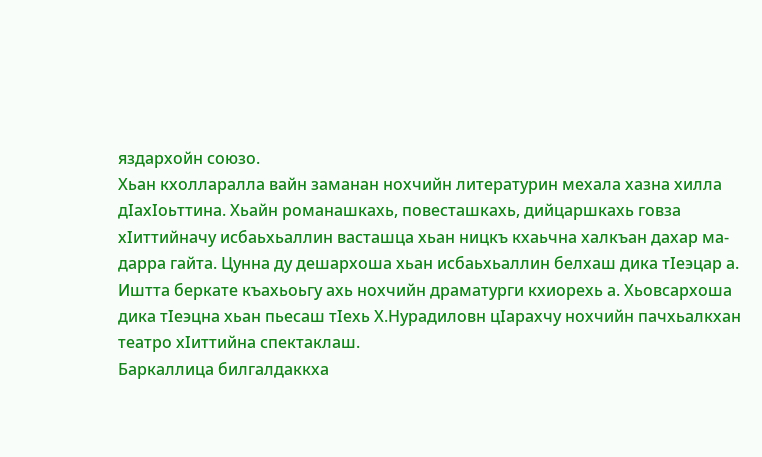яздархойн союзо.
Хьан кхолларалла вайн заманан нохчийн литературин мехала хазна хилла дIахIоьттина. Хьайн романашкахь, повесташкахь, дийцаршкахь говза хIиттийначу исбаьхьаллин васташца хьан ницкъ кхаьчна халкъан дахар ма-дарра гайта. Цунна ду дешархоша хьан исбаьхьаллин белхаш дика тIеэцар а. Иштта беркате къахьоьгу ахь нохчийн драматурги кхиорехь а. Хьовсархоша дика тIеэцна хьан пьесаш тIехь Х.Нурадиловн цIарахчу нохчийн пачхьалкхан театро хIиттийна спектаклаш.
Баркаллица билгалдаккха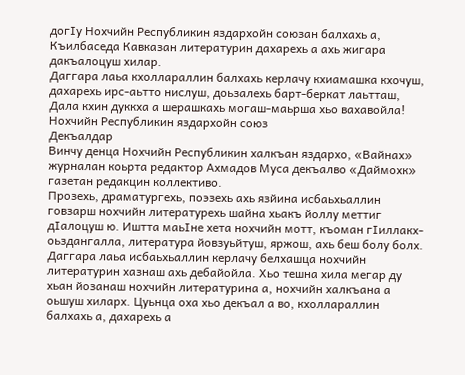догIу Нохчийн Республикин яздархойн союзан балхахь а, Къилбаседа Кавказан литературин дахарехь а ахь жигара дакъалоцуш хилар.
Даггара лаьа кхоллараллин балхахь керлачу кхиамашка кхочуш, дахарехь ирс-аьтто нислуш, доьзалехь барт-беркат лаьтташ, Дала кхин дуккха а шерашкахь могаш-маьрша хьо вахавойла!
Нохчийн Республикин яздархойн союз
Декъалдар
Винчу денца Нохчийн Республикин халкъан яздархо, «Вайнах» журналан коьрта редактор Ахмадов Муса декъалво «Даймохк» газетан редакцин коллективо.
Прозехь, драматургехь, поэзехь ахь язйина исбаьхьаллин говзарш нохчийн литературехь шайна хьакъ йоллу меттиг дIалоцуш ю. Иштта маьIне хета нохчийн мотт, къоман гIиллакх-оьздангалла, литература йовзуьйтуш, яржош, ахь беш болу болх.
Даггара лаьа исбаьхьаллин керлачу белхашца нохчийн литературин хазнаш ахь дебайойла. Хьо тешна хила мегар ду хьан йозанаш нохчийн литературина а, нохчийн халкъана а оьшуш хиларх. Цуьнца оха хьо декъал а во, кхоллараллин балхахь а, дахарехь а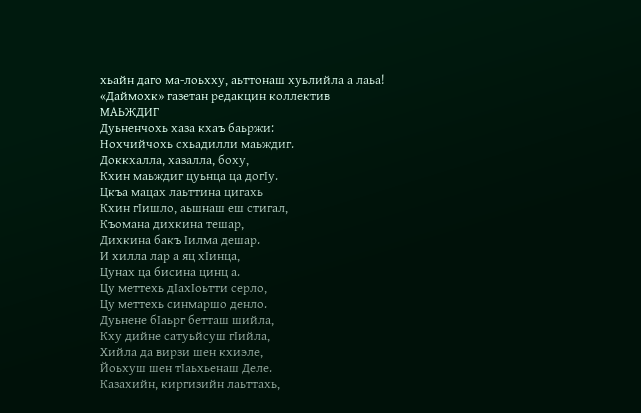хьайн даго ма-лоьхху, аьттонаш хуьлийла а лаьа!
«Даймохк» газетан редакцин коллектив
МАЬЖДИГ
Дуьненчохь хаза кхаъ баьржи:
Нохчийчохь схьадилли маьждиг.
Доккхалла, хазалла, боху,
Кхин маьждиг цуьнца ца догIу.
Цкъа мацах лаьттина цигахь
Кхин гIишло, аьшнаш еш стигал,
Къомана дихкина тешар,
Дихкина бакъ Iилма дешар.
И хилла лар а яц хIинца,
Цунах ца бисина цинц а.
Цу меттехь дIахIоьтти серло,
Цу меттехь синмаршо денло.
Дуьнене бIаьрг бетташ шийла,
Кху дийне сатуьйсуш гIийла,
Хийла да вирзи шен кхиэле,
Йоьхуш шен тIаьхьенаш Деле.
Казахийн, киргизийн лаьттахь,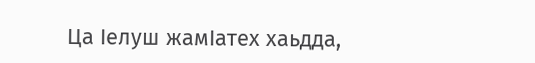Ца Iелуш жамIатех хаьдда,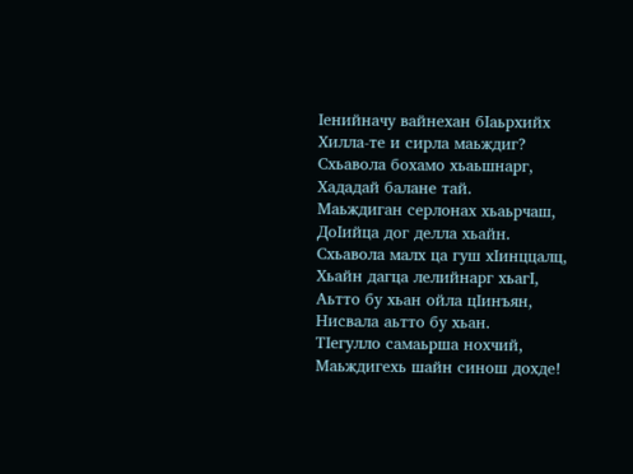Iенийначу вайнехан бIаьрхийх
Хилла-те и сирла маьждиг?
Схьавола бохамо хьаьшнарг,
Хададай балане тай.
Маьждиган серлонах хьаьрчаш,
ДоIийца дог делла хьайн.
Схьавола малх ца гуш хIинццалц,
Хьайн дагца лелийнарг хьагI,
Аьтто бу хьан ойла цIинъян,
Нисвала аьтто бу хьан.
ТIегулло самаьрша нохчий,
Маьждигехь шайн синош дохде!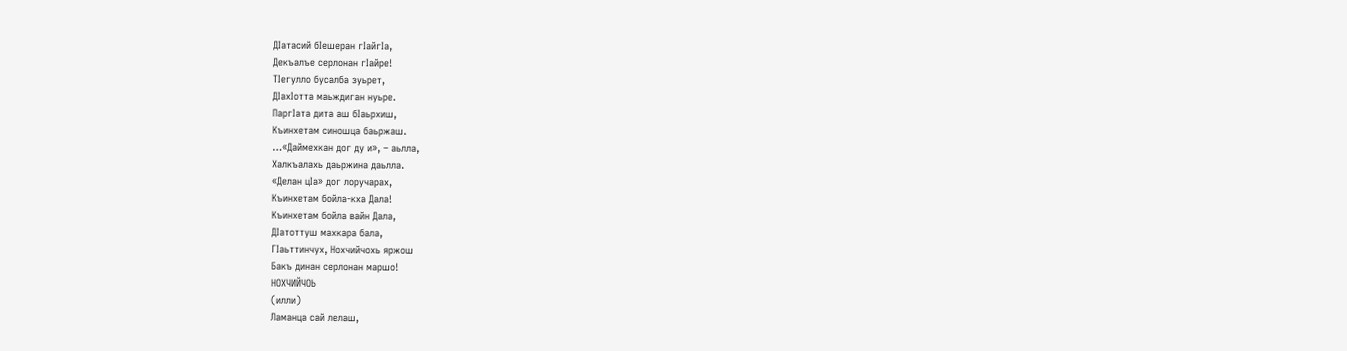ДIатасий бIешеран гIайгIа,
Декъалъе серлонан гIайре!
ТIегулло бусалба зуьрет,
ДIахIотта маьждиган нуьре.
ПаргIата дита аш бIаьрхиш,
Къинхетам синошца баьржаш.
…«Даймехкан дог ду и», – аьлла,
Халкъалахь даьржина даьлла.
«Делан цIа» дог лоручарах,
Къинхетам бойла-кха Дала!
Къинхетам бойла вайн Дала,
ДIатоттуш махкара бала,
ГIаьттинчух, Нохчийчохь яржош
Бакъ динан серлонан маршо!
НОХЧИЙЧОЬ
(илли)
Ламанца сай лелаш,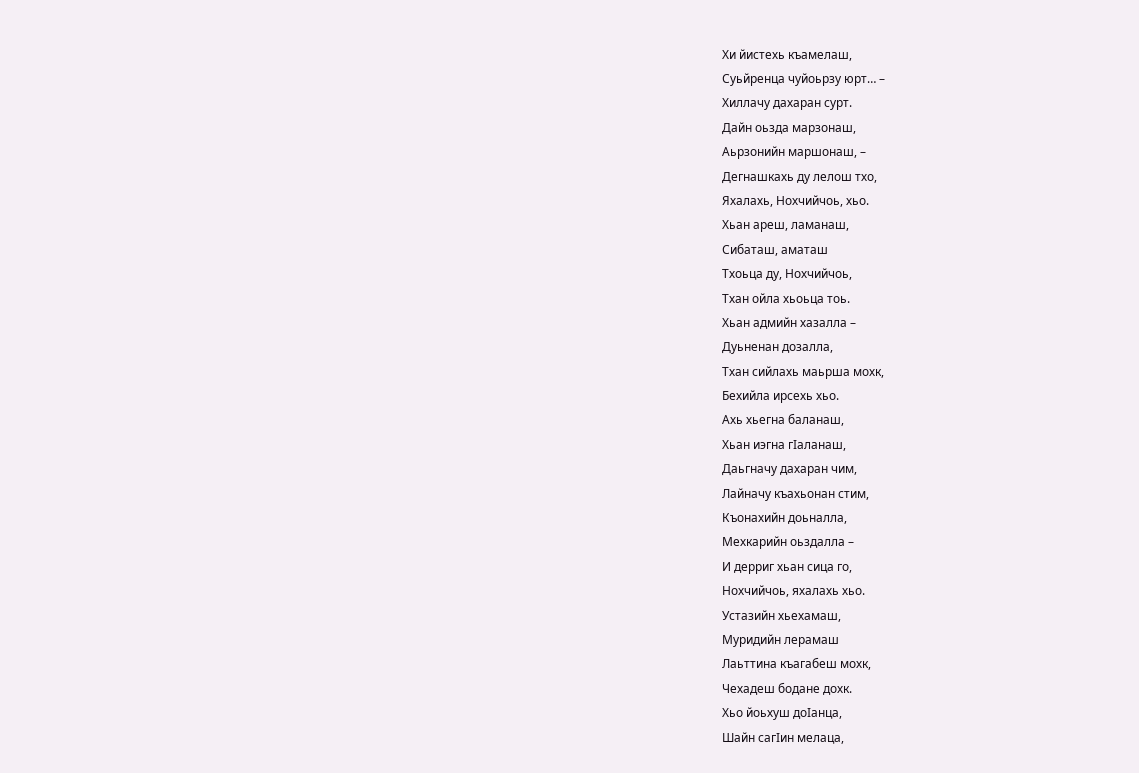Хи йистехь къамелаш,
Суьйренца чуйоьрзу юрт… –
Хиллачу дахаран сурт.
Дайн оьзда марзонаш,
Аьрзонийн маршонаш, –
Дегнашкахь ду лелош тхо,
Яхалахь, Нохчийчоь, хьо.
Хьан ареш, ламанаш,
Сибаташ, аматаш
Тхоьца ду, Нохчийчоь,
Тхан ойла хьоьца тоь.
Хьан адмийн хазалла –
Дуьненан дозалла,
Тхан сийлахь маьрша мохк,
Бехийла ирсехь хьо.
Ахь хьегна баланаш,
Хьан иэгна гIаланаш,
Даьгначу дахаран чим,
Лайначу къахьонан стим,
Къонахийн доьналла,
Мехкарийн оьздалла –
И дерриг хьан сица го,
Нохчийчоь, яхалахь хьо.
Устазийн хьехамаш,
Муридийн лерамаш
Лаьттина къагабеш мохк,
Чехадеш бодане дохк.
Хьо йоьхуш доIанца,
Шайн сагIин мелаца,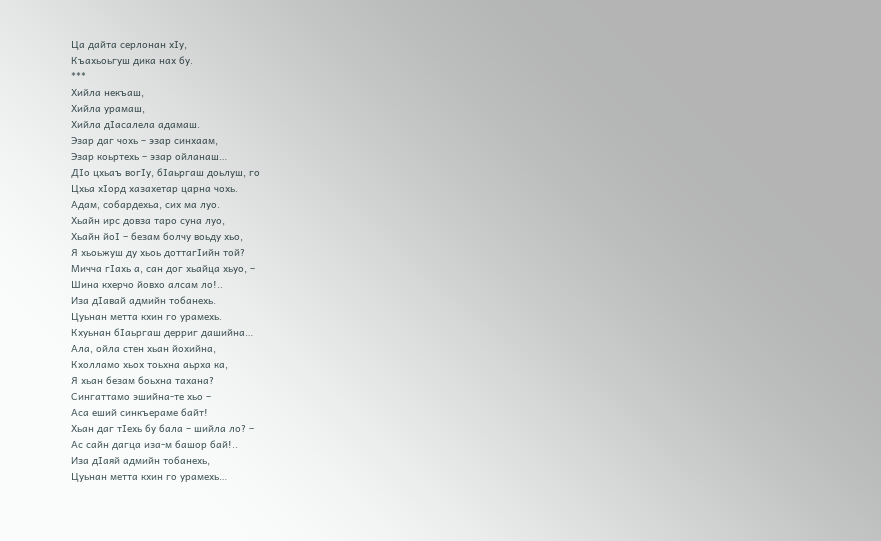Ца дайта серлонан хIу,
Къахьоьгуш дика нах бу.
***
Хийла некъаш,
Хийла урамаш,
Хийла дIасалела адамаш.
Эзар даг чохь – эзар синхаам,
Эзар коьртехь – эзар ойланаш…
ДIо цхьаъ вогIу, бIаьргаш доьлуш, го
Цхьа хIорд хазахетар царна чохь.
Адам, собардехьа, сих ма луо.
Хьайн ирс довза таро суна луо,
Хьайн йоI – безам болчу воьду хьо,
Я хьоьжуш ду хьоь доттагIийн той?
Мичча гIахь а, сан дог хьайца хьуо, –
Шина кхерчо йовхо алсам ло!..
Иза дIавай адмийн тобанехь.
Цуьнан метта кхин го урамехь.
Кхуьнан бIаьргаш дерриг дашийна…
Ала, ойла стен хьан йохийна,
Кхолламо хьох тоьхна аьрха ка,
Я хьан безам боьхна тахана?
Сингаттамо эшийна-те хьо –
Аса еший синкъераме байт!
Хьан даг тIехь бу бала – шийла ло? –
Ас сайн дагца иза-м башор бай!..
Иза дIаяй адмийн тобанехь,
Цуьнан метта кхин го урамехь…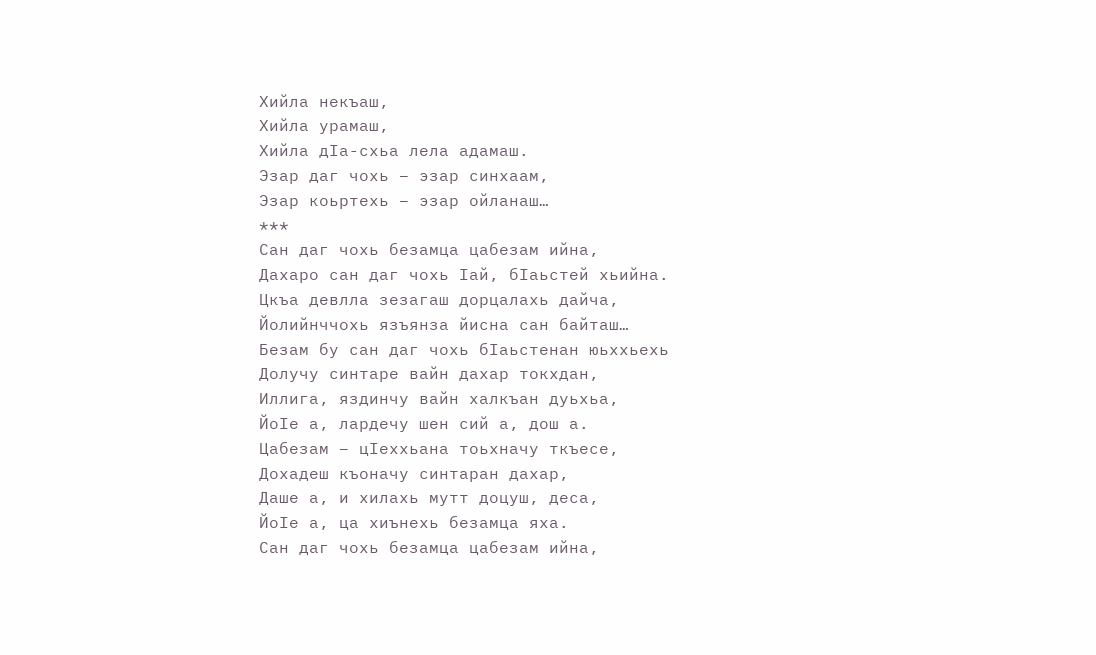Хийла некъаш,
Хийла урамаш,
Хийла дIа-схьа лела адамаш.
Эзар даг чохь – эзар синхаам,
Эзар коьртехь – эзар ойланаш…
***
Сан даг чохь безамца цабезам ийна,
Дахаро сан даг чохь Iай, бIаьстей хьийна.
Цкъа девлла зезагаш дорцалахь дайча,
Йолийнччохь язъянза йисна сан байташ…
Безам бу сан даг чохь бIаьстенан юьххьехь
Долучу синтаре вайн дахар токхдан,
Иллига, яздинчу вайн халкъан дуьхьа,
ЙоIе а, лардечу шен сий а, дош а.
Цабезам – цIеххьана тоьхначу ткъесе,
Дохадеш къоначу синтаран дахар,
Даше а, и хилахь мутт доцуш, деса,
ЙоIе а, ца хиънехь безамца яха.
Сан даг чохь безамца цабезам ийна,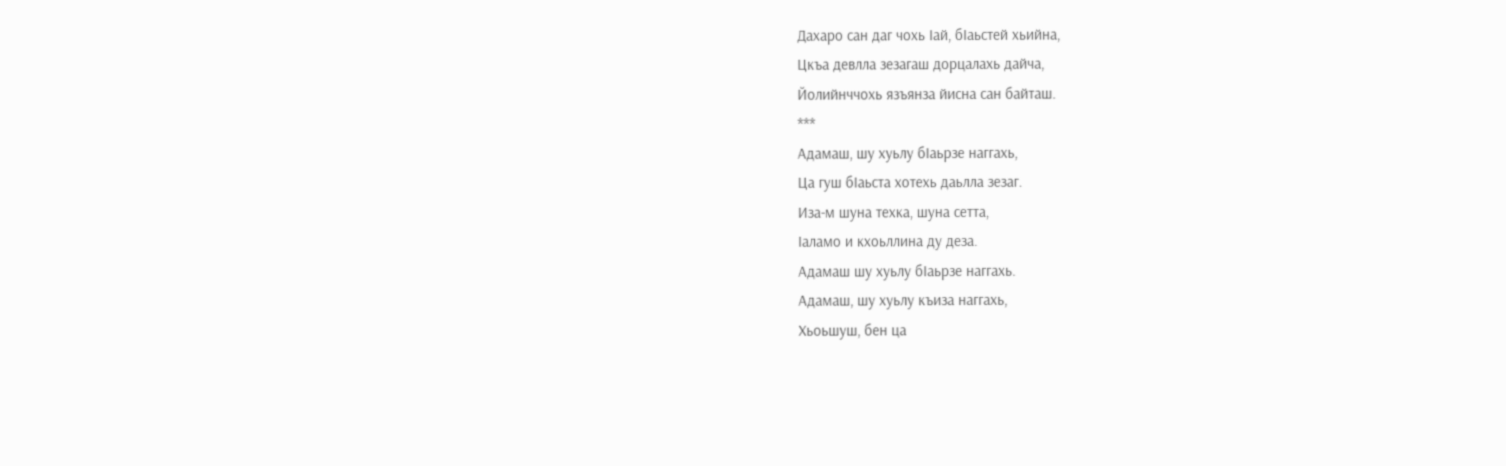Дахаро сан даг чохь Iай, бIаьстей хьийна,
Цкъа девлла зезагаш дорцалахь дайча,
Йолийнччохь язъянза йисна сан байташ.
***
Адамаш, шу хуьлу бIаьрзе наггахь,
Ца гуш бIаьста хотехь даьлла зезаг.
Иза-м шуна техка, шуна сетта,
Iаламо и кхоьллина ду деза.
Адамаш шу хуьлу бIаьрзе наггахь.
Адамаш, шу хуьлу къиза наггахь,
Хьоьшуш, бен ца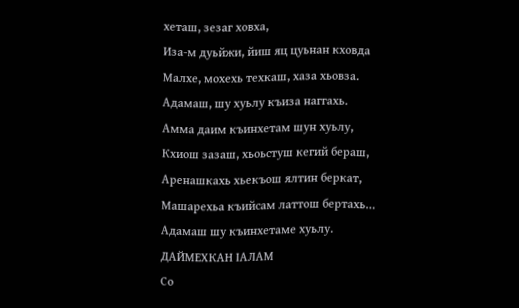хеташ, зезаг ховха,
Иза-м дуьйжи, йиш яц цуьнан кховда
Малхе, мохехь техкаш, хаза хьовза.
Адамаш, шу хуьлу къиза наггахь.
Амма даим къинхетам шун хуьлу,
Кхиош зазаш, хьоьстуш кегий бераш,
Аренашкахь хьекъош ялтин беркат,
Машарехьа къийсам латтош бертахь…
Адамаш шу къинхетаме хуьлу.
ДАЙМЕХКАН IАЛАМ
Со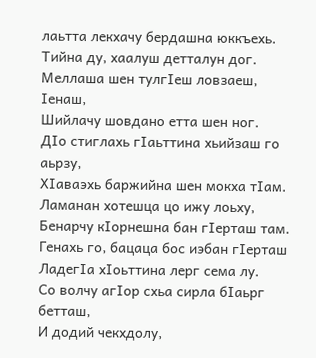лаьтта лекхачу бердашна юккъехь.
Тийна ду, хаалуш детталун дог.
Меллаша шен тулгIеш ловзаеш, Iенаш,
Шийлачу шовдано етта шен ног.
ДIо стиглахь гIаьттина хьийзаш го аьрзу,
ХIаваэхь баржийна шен мокха тIам.
Ламанан хотешца цо ижу лоьху,
Бенарчу кIорнешна бан гIерташ там.
Генахь го, бацаца бос иэбан гIерташ
ЛадегIа хIоьттина лерг сема лу.
Со волчу агIор схьа сирла бIаьрг бетташ,
И додий чекхдолу,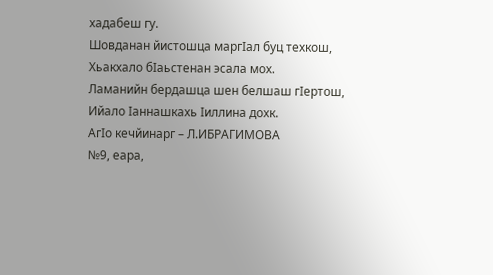хадабеш гу.
Шовданан йистошца маргIал буц техкош,
Хьакхало бIаьстенан эсала мох.
Ламанийн бердашца шен белшаш гIертош,
Ийало Iаннашкахь Iиллина дохк.
АгIо кечйинарг – Л.ИБРАГИМОВА
№9, еара,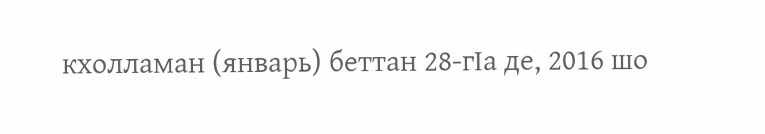кхолламан (январь) беттан 28-гIа де, 2016 шо